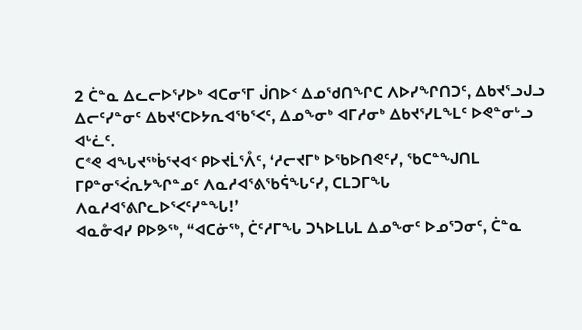2 ᑖᓐᓇ ᐃᓚᓕᐅᕐᓯᐅᒃ ᐊᑕᓂᕐᒥ ᒎᑎᐅᑉ ᐃᓄᖁᑎᖏᑕ ᐱᐅᓯᖏᑎᑐᑦ, ᐃᑲᔪᕐᓗᒍᓗ ᐃᓕᑦᓯᓐᓂᑦ ᐃᑲᔪᕐᑕᐅᔭᕆᐊᖃᕐᐸᑦ, ᐃᓄᖕᓂᒃ ᐊᒥᓱᓂᒃ ᐃᑲᔪᕐᓯᒪᖕᒪᑦ ᐅᕙᓐᓂᒡᓗ ᐊᒡᓛᑦ.
ᑕᕝᕙ ᐊᖓᔪᖅᑳᕐᔪᐊᑉ ᑭᐅᔪᒫᕐᐰᑦ, ‘ᓱᓕᔪᒥᒃ ᐅᖃᐅᑎᕙᑦᓯ, ᖃᑕᓐᖑᑎᒪ ᒥᑭᓐᓂᕐᐹᕆᔭᖏᓐᓄᑦ ᐱᓇᓱᐊᕐᕕᖃᕌᖓᑦᓯ, ᑕᒪᑐᒥᖓ ᐱᓇᓱᐊᕐᕕᒋᓚᐅᕐᐸᑦᓯᓐᖓ!’
ᐊᓇᓁᐊᓯ ᑭᐅᕗᖅ, “ᐊᑕᓃᖅ, ᑖᑦᓱᒥᖓ ᑐᓴᐅᒪᒐᒪ ᐃᓄᖕᓂᑦ ᐅᓄᕐᑐᓂᑦ, ᑖᓐᓇ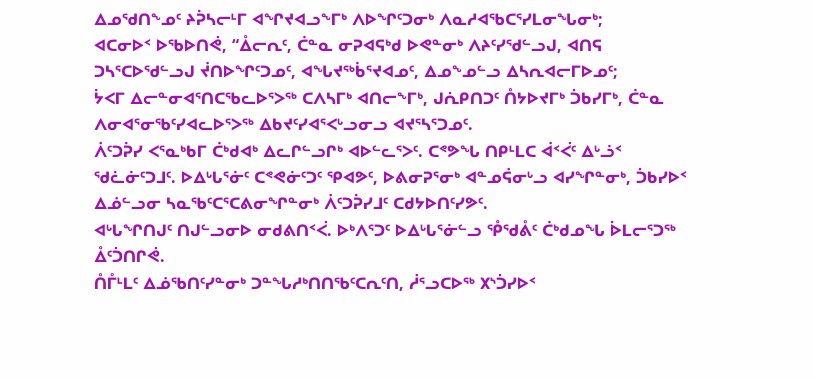ᐃᓄᖁᑎᖕᓄᑦ ᔨᕉᓴᓕᒻᒥ ᐊᖏᔪᐊᓗᖕᒥᒃ ᐱᐅᖏᑦᑐᓂᒃ ᐱᓇᓱᐊᖃᑕᕐᓯᒪᓂᖓᓂᒃ;
ᐊᑕᓂᐅᑉ ᐅᖃᐅᑎᕚ, “ᐂᓕᕆᑦ, ᑖᓐᓇ ᓂᕈᐊᕋᒃᑯ ᐅᕙᓐᓂᒃ ᐱᔨᑦᓯᖁᓪᓗᒍ, ᐊᑎᕋ ᑐᓴᕐᑕᐅᖁᓪᓗᒍ ᔫᑎᐅᖏᑦᑐᓄᑦ, ᐊᖓᔪᖅᑳᕐᔪᐊᓄᑦ, ᐃᓄᖕᓄᓪᓗ ᐃᓴᕆᐊᓕᒥᐅᓄᑦ;
ᔮᐸᒥ ᐃᓕᓐᓂᐊᕐᑎᑕᖃᓚᐅᕐᐳᖅ ᑕᐱᓴᒥᒃ ᐊᑎᓕᖕᒥᒃ, ᒍᕇᑭᑎᑐᑦ ᑍᔭᐅᔪᒥᒃ ᑑᑲᓯᒥᒃ, ᑖᓐᓇ ᐱᓂᐊᕐᓂᖃᑦᓯᐊᓚᐅᕐᐳᖅ ᐃᑲᔪᑦᓯᐊᕐᐸᒡᓗᓂᓗ ᐊᔪᕐᓴᕐᑐᓄᑦ.
ᐲᑦᑐᕉᓯ ᐸᕐᓇᒃᑲᒥ ᑖᒃᑯᐊᒃ ᐃᓚᒋᓪᓗᒋᒃ ᐊᐅᓪᓚᕐᐳᑦ. ᑕᕝᕗᖓ ᑎᑭᒻᒪᑕ ᐋᑉᐹᑦ ᐃᒡᓘᑉ ᖁᓛᓃᑦᑐᒧᑦ. ᐅᐃᒡᒐᕐᓃᑦ ᑕᕝᕙᓃᑦᑐᑦ ᕿᐊᕗᑦ, ᐅᕕᓂᕈᕐᓂᒃ ᐊᓐᓄᕌᓂᒡᓗ ᐊᓯᖏᓐᓂᒃ, ᑑᑲᓯᐅᑉ ᐃᓅᓪᓗᓂ ᓴᓇᖃᑦᑕᕐᑕᕕᓂᖏᓐᓂᒃ ᐲᑦᑐᕉᓯᒧᑦ ᑕᑯᔭᐅᑎᑦᓯᕗᑦ.
ᐊᒡᒐᖏᑎᒍᑦ ᑎᒍᓪᓗᓂᐅ ᓂᑯᕕᑎᑉᐹ. ᐅᒃᐱᕐᑐᑦ ᐅᐃᒡᒐᕐᓃᓪᓗ ᕾᖁᕔᑦ ᑖᒃᑯᓄᖓ ᐆᒪᓕᕐᑐᖅ ᐂᑦᑑᑎᒋᕚ.
ᑍᒤᒻᒪᑦ ᐃᓅᖃᑎᑦᓯᓐᓂᒃ ᑐᓐᖓᓱᒃᑎᑎᖃᑦᑕᕆᑦᑎ, ᓲᕐᓗᑕᐅᖅ ᙭ᔅᑑᓯᐅᑉ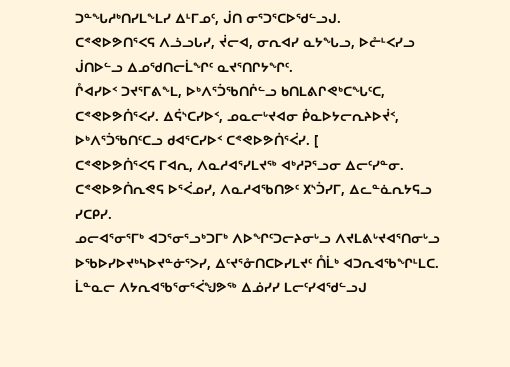ᑐᓐᖓᓱᒃᑎᓯᒪᖕᒪᓯ ᐃᒻᒥᓄᑦ, ᒎᑎ ᓂᕐᑐᕐᑕᐅᖁᓪᓗᒍ.
ᑕᕝᕙᐅᕗᑎᕐᐸᕋ ᐱᓘᓗᒐᓯ, ᔫᓕᐊ, ᓂᕆᐊᓯ ᓇᔭᖓᓗ, ᐅᓔᒻᐸᓯᓗ ᒎᑎᐅᓪᓗ ᐃᓄᖁᑎᓕᒫᖏᑦ ᓇᔪᕐᑎᒋᔭᖏᑦ.
ᒊᐊᓯᐅᑉ ᑐᔪᕐᒥᕕᖕᒪ, ᐅᒃᐱᕐᑑᖃᑎᒌᓪᓗ ᑲᑎᒪᕕᒋᕙᒃᑕᖓᑦᑕ, ᑕᕝᕙᐅᕗᑏᕐᐸᓯ. ᐃᕌᔅᑕᓯᐅᑉ, ᓄᓇᓕᒡᔪᐊᓂ ᑮᓇᐅᔭᓕᕆᔨᐅᔫᑉ, ᐅᒃᐱᕐᑑᖃᑎᑦᑕᓗ ᑯᐊᕐᑕᓯᐅᑉ ᑕᕝᕙᐅᕗᑏᕐᐹᓯ. [
ᑕᕝᕙᐅᕗᑏᕐᐸᕋ ᒥᐊᕆ, ᐱᓇᓱᐊᕐᓯᒪᔪᖅ ᐊᒃᓱᕈᕐᓗᓂ ᐃᓕᑦᓯᓐᓂ.
ᑕᕝᕙᐅᕗᑏᕆᕙᕋ ᐅᕐᐹᓄᓯ, ᐱᓇᓱᐊᖃᑎᕗᑦ ᙭ᔅᑑᓯᒥ, ᐃᓚᓐᓈᕆᔭᕋᓗ ᓯᑕᑭᓯ.
ᓄᓕᐊᕐᓂᕐᒥᒃ ᐊᑐᕐᓂᕐᓗᒃᑐᒥᒃ ᐱᐅᖏᑦᑐᓕᔨᓂᒡᓗ ᐱᔪᒪᕕᒡᔪᐊᕐᑎᓂᒡᓗ ᐅᖃᐅᓯᐅᔪᒃᓴᐅᔪᓐᓃᕐᐳᓯ, ᐃᑦᔪᕐᓁᑎᑕᐅᓯᒪᔪᑦ ᑍᒫᒃ ᐊᑐᕆᐊᖃᖏᒻᒪᑕ.
ᒫᓐᓇᓕ ᐱᔭᕆᐊᖃᕐᓂᕐᐹᖑᕗᖅ ᐃᓅᓯᓯ ᒪᓕᑦᓯᐊᖁᓪᓗᒍ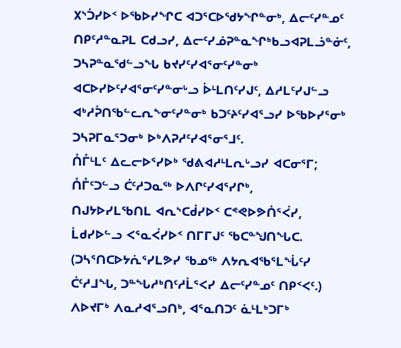᙭ᔅᑑᓯᐅᑉ ᐅᖃᐅᓯᖏᑕ ᐊᑐᕐᑕᐅᖁᔭᖏᓐᓂᒃ, ᐃᓕᑦᓯᓐᓄᑦ ᑎᑭᑦᓱᓐᓇᕈᒪ ᑕᑯᓗᓯ, ᐃᓕᑦᓯᓅᕈᓐᓇᖏᒃᑲᓗᐊᕈᒪᓘᓐᓃᑦ, ᑐᓴᕈᓐᓇᖁᓪᓗᖓ ᑲᔪᓯᑦᓯᐊᕐᓂᑦᓯᓐᓂᒃ ᐊᑕᐅᓯᐅᑦᓯᐊᕐᓂᑦᓯᓐᓂᒡᓗ ᐆᒻᒪᑎᑦᓯᒍᑦ, ᐃᓱᒪᑦᓯᒍᓪᓗ ᐊᒃᓱᕉᑎᖃᓪᓚᕆᖕᓂᑦᓯᓐᓂᒃ ᑲᑐᑦᔨᑦᓯᐊᕐᓗᓯ ᐅᖃᐅᓯᕐᓂᒃ ᑐᓴᕈᒥᓇᕐᑐᓂᒃ ᐅᒃᐱᕈᓱᑦᓯᐊᕐᓂᕐᒧᑦ.
ᑍᒤᒻᒪᑦ ᐃᓚᓕᐅᕐᓯᐅᒃ ᖁᕕᐊᓱᒻᒪᕆᒡᓗᓯ ᐊᑕᓂᕐᒥ; ᑍᒤᑦᑐᓪᓗ ᑖᑦᓱᑐᓇᖅ ᐅᐱᒋᑦᓯᐊᕐᓯᒋᒃ,
ᑎᒍᔭᐅᓯᒪᖃᑎᒪ ᐊᕆᔅᑕᑰᓯᐅᑉ ᑕᕝᕙᐅᕗᑏᕐᐹᓯ, ᒫᑯᓯᐅᓪᓗ ᐸᕐᓇᐹᓯᐅᑉ ᑎᒥᒥᒍᑦ ᖃᑕᓐᖑᑎᖓᑕ. (ᑐᓴᕐᑎᑕᐅᔭᕇᕐᓯᒪᕗᓯ ᖃᓄᖅ ᐱᔭᕆᐊᖃᕐᒪᖔᑦᓯ ᑖᑦᓱᒧᖓ, ᑐᓐᖓᓱᒃᑎᑦᓱᒫᕐᐸᓯ ᐃᓕᑦᓯᓐᓄᑦ ᑎᑭᑉᐸᑦ.)
ᐱᐅᔪᒥᒃ ᐱᓇᓱᐊᕐᓗᑎᒃ, ᐊᕐᓇᑎᑐᑦ ᓈᒻᒪᒃᑐᒥᒃ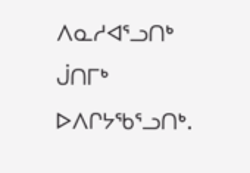ᐱᓇᓱᐊᕐᓗᑎᒃ ᒎᑎᒥᒃ ᐅᐱᒋᔭᖃᕐᓗᑎᒃ.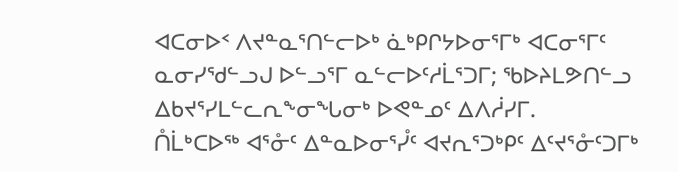ᐊᑕᓂᐅᑉ ᐱᔪᓐᓇᕐᑎᓪᓕᐅᒃ ᓈᒃᑭᒋᔭᐅᓂᕐᒥᒃ ᐊᑕᓂᕐᒥᑦ ᓇᓂᓯᖁᓪᓗᒍ ᐅᓪᓗᕐᒥ ᓇᓪᓕᐅᑦᓱᒫᕐᑐᒥ; ᖃᐅᔨᒪᕗᑎᓪᓗ ᐃᑲᔪᕐᓯᒪᓪᓚᕆᖕᓂᖓᓂᒃ ᐅᕙᓐᓄᑦ ᐃᐱᓲᓯᒥ.
ᑍᒫᒃᑕᐅᖅ ᐊᕐᓁᑦ ᐃᓐᓇᐅᓂᕐᓮᑦ ᐊᔪᕆᕐᑐᒃᑭᑦ ᐃᑦᔪᕐᓁᑦᑐᒥᒃ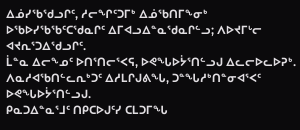ᐃᓅᓯᖃᖁᓗᒋᑦ, ᓱᓕᖏᑦᑐᒥᒃ ᐃᓅᖃᑎᒥᖕᓂᒃ ᐅᖃᐅᓯᖃᖃᑦᑕᖁᓇᒋᑦ ᐃᒥᐊᓗᐃᓐᓇᖁᓇᒋᓪᓗ; ᐱᐅᔪᒥᒡᓕ ᐊᔪᕆᕐᑐᐃᖁᓗᒋᑦ.
ᒫᓐᓇ ᐃᓕᖕᓄᑦ ᐅᑎᕐᑎᓕᕐᐸᕋ, ᐅᕙᖓᐅᔮᕐᑎᓪᓗᒍ ᐃᓚᓕᐅᓚᐅᕈᒃ.
ᐱᓇᓱᐊᖃᑎᓪᓚᕆᒃᑐᑦ ᐃᓱᒪᒋᒍᕕᖓ, ᑐᓐᖓᓱᒃᑎᓐᓂᐊᕐᐸᑦ ᐅᕙᖓᐅᔮᕐᑎᓪᓗᒍ.
ᑭᓇᑐᐃᓐᓇᕐᒧᑦ ᑎᑭᑕᐅᒍᑦᓯ ᑕᒪᑐᒥᖓ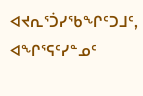ᐊᔪᕆᕐᑑᓯᖃᖏᑦᑐᒧᑦ, ᐊᖏᕐᕋᑦᓯᓐᓄᑦ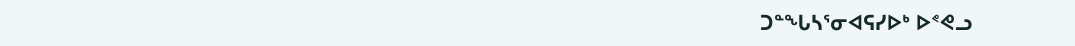ᑐᓐᖓᓴᕐᓂᐊᕋᓯᐅᒃ ᐅᕝᕙᓗ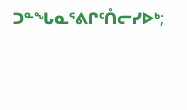ᑐᓐᖓᓇᕐᕕᒋᑦᑍᓕᓯᐅᒃ;